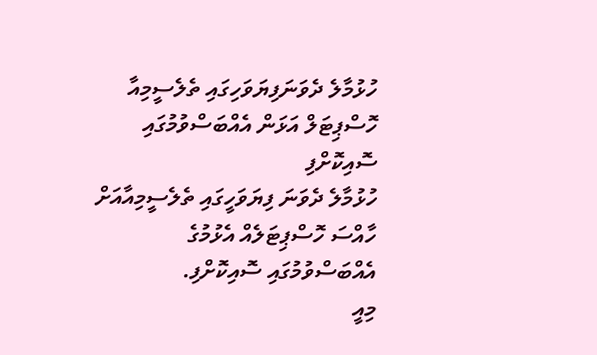ހުޅުމާލެ ދެވަނަފިޔަވަހިގައި ތެލެސީމިއާ ހޮސްޕިޓަލް އަޅަން އެއްބަސްވުމުގައި ސޮއިކޮށްފި
ހުޅުމާލެ ދެވަނަ ފިޔަވަހީގައި ތެލެސީމިއާއަށް ހާއްސަ ހޮސްޕިޓަލެއް އެޅުމުގެ އެއްބަސްވުމުގައި ސޮއިކޮށްފި.
މިއީ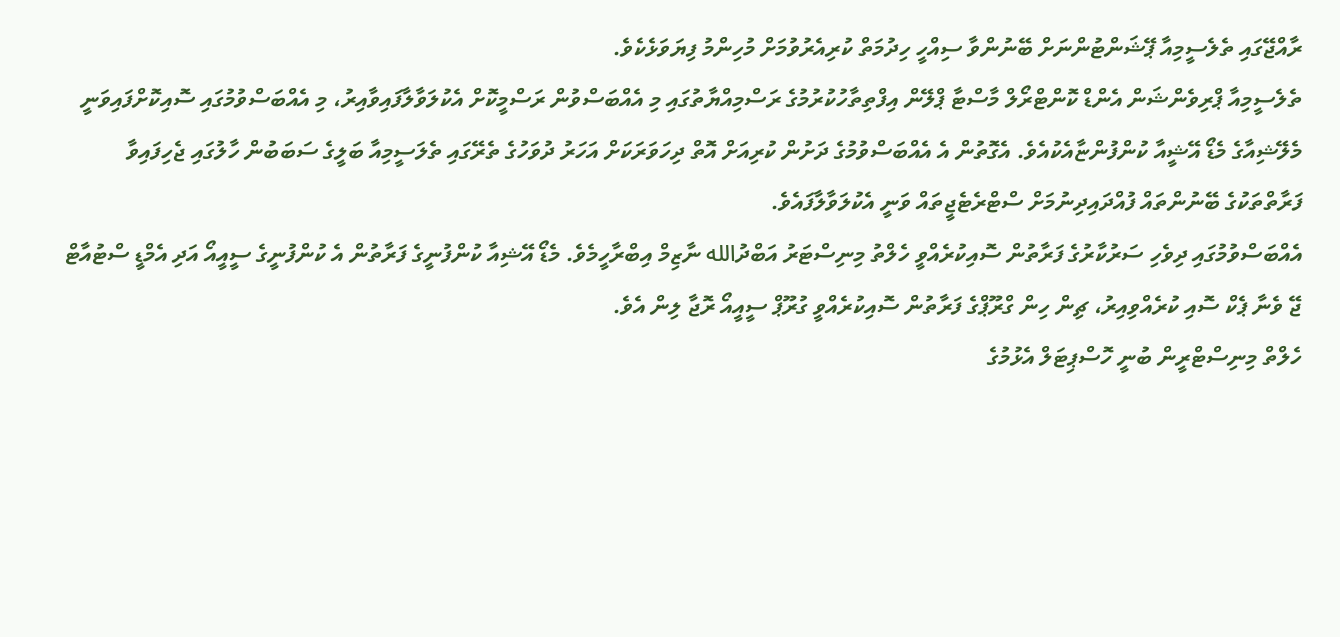ރާއްޖޭގައި ތެލެސީމިއާ ޕޭޝަންޓުންނަށް ބޭނުންވާ ސިއްހީ ހިދުމަތް ކުރިއެރުވުމަށް މުހިންމު ފިޔަވަޅެކެވެ.
ތެލެސީމިއާ ޕްރިވެންޝަން އެންޑް ކޮންޓްރޯލް މާސްޓާ ޕްލޭން އިފްތިތާހުކުރުމުގެ ރަސްމިއްޔާތުގައި މި އެއްބަސްވުން ރަސްމީކޮށް އެކުލަވާލާފައިވާއިރު، މި އެއްބަސްވުމުގައި ސޮއިކޮށްފައިވަނީ މެލޭޝިއާގެ މެޑޯ އޭޝީއާ ކުންފުންޏާއެކުއެވެ. އެގޮތުން އެ އެއްބަސްވުމުގެ ދަށުން ކުރިއަށް އޮތް ދިހަވަރަކަށް އަހަރު ދުވަހުގެ ތެރޭގައި ތެލަސީމިއާ ބަލީގެ ސަބަބުން ހާލުގައި ޖެހިފައިވާ ފަރާތްތަކުގެ ބޭނުންތައް ފުއްދައިދިނުމަށް ސްޓްރެޓެޖީތައް ވަނީ އެކުލަވާލާފައެވެ.
އެއްބަސްވުމުގައި ދިވެހި ސަރުކާރުގެ ފަރާތުން ސޮއިކުރެއްވީ ހެލްތު މިނިސްޓަރު އަބްދުالله ނާޒިމް އިބްރާހީމެވެ. މެޑޯ އޭޝިއާ ކުންފުނީގެ ފަރާތުން އެ ކުންފުނީގެ ސީއީއޯ އަދި އެމްޑީ ސްޓުއާޓް ޖޭ ވެނާ ޕެކް ސޮއި ކުރެއްވިއިރު، ޗިން ހިން ގްރޫޕްގެ ފަރާތުން ސޮއިކުރެއްވީ ގުރޫޕް ސީއީއޯ ރޮޖާ ލިން އެވެ.
ހެލްތް މިނިސްޓްރީން ބުނީ ހޮސްޕިޓަލް އެޅުމުގެ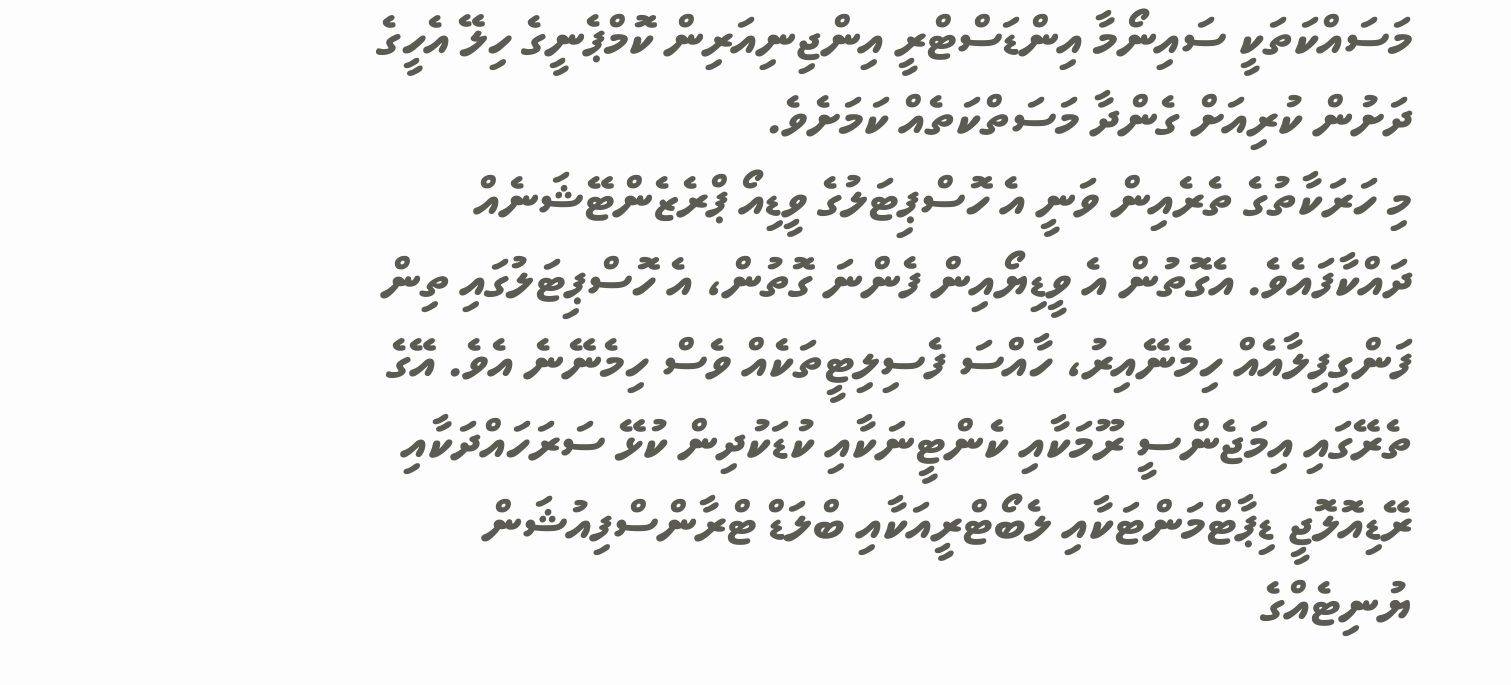މަސައްކަތަކީ ސައިނޯމާ އިންޑަސްޓްރީ އިންޖިނިއަރިން ކޮމްޕެނީގެ ހިލޭ އެހީގެ ދަށުން ކުރިއަށް ގެންދާ މަސަތްކަތެއް ކަމަށެވެ.
މި ހަރަކާތުގެ ތެރެއިން ވަނީ އެ ހޮސްޕިޓަލުގެ ވީޑިއޯ ޕްރެޒެންޓޭޝަނެއް ދައްކާފައެވެ. އެގޮތުން އެ ވީޑިޔޯއިން ފެންނަ ގޮތުން، އެ ހޮސްޕިޓަލުގައި ތިން ފަންގިފިލާއެއް ހިމެނޭއިރު، ހާއްސަ ފެސިލިޓީތަކެއް ވެސް ހިމެނޭނެ އެވެ. އޭގެ ތެރޭގައި އިމަޖެންސީ ރޫމަކާއި ކެންޓީނަކާއި ކުޑަކުދިން ކުޅޭ ސަރަހައްދަކާއި ރޭޑިއޮލޮޖީ ޑިޕާޓްމަންޓަކާއި ލެބޯޓްރީއަކާއި ބްލަޑް ޓްރާންސްފިއުޝަން ޔުނިޓެއްގެ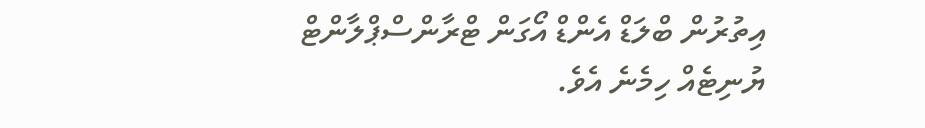އިތުރުން ބްލަޑް އެންޑް އޯގަން ޓްރާންސްޕްލާންޓް ޔުނިޓެއް ހިމެނެ އެވެ.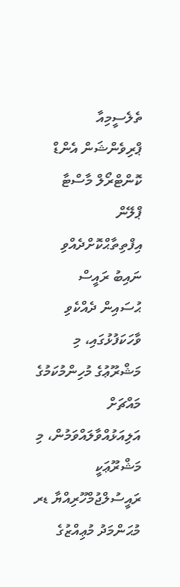ތެލެސީމިއާ ޕްރިވެންޝަން އެންޑް ކޮންޓްރޯލް މާސްޓާ ޕްލޭން އިފްތިތާޙްކޮށްދެއްވި ނައިބު ރައީސް ޙުސައިން ދެއްކެވި ވާހަކަފުޅުގައި، މި މަޝްރޫޢުގެ މުހިންމުކަމުގެ މައްޗަށް އަލިއަޅުއްވާލައްވަމުން، މި މަޝްރޫޢަކީ ރައީސުލްޖުމްހޫރިއްޔާ ޑރ މުޙަންމަދު މުޢިއްޒުގެ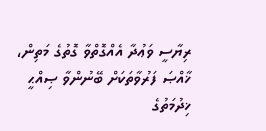ރިޔާސީ ވަޢުދާ އެއްގޮތްވާ ގޮތުގެ މަތިން، ޚާއްޞަ ފަރުވާތަކަށް ބޭނުންވާ ޞިއްޙީ ޚިދުމަތުގެ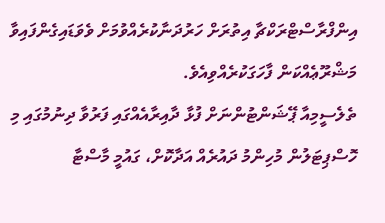އިންފްރާސްޓްރަކްޗާ އިތުރަށް ހަރުދަނާކުރެއްވުމަށް ވެވަޑައިގެންފައިވާ މަޝްރޫޢެއްކަން ފާހަގަކުރެއްވިއެވެ.
ތެލެސީމިއާ ޕޭޝަންޓުންނަށް ފުޅާ ދާއިރާއެއްގައި ފަރުވާ ދިނުމުގައި މި ހޮސްޕިޓަލުން މުހިންމު ދައުރެއް އަދާކޮށް، ގައުމީ މާސްޓާ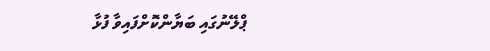ޕްލޭނުގައި ބަޔާންކޮށްފައިވާ ފުޅާ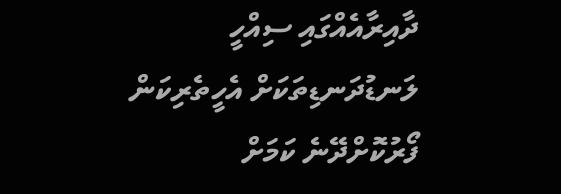ދާއިރާއެއްގައި ސިއްހީ ލަނޑުދަނޑިތަކަށް އެހީތެރިކަން ފޯރުކޮށްދޭނެ ކަމަށް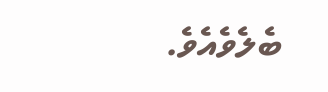ބެލެވެއެވެ.